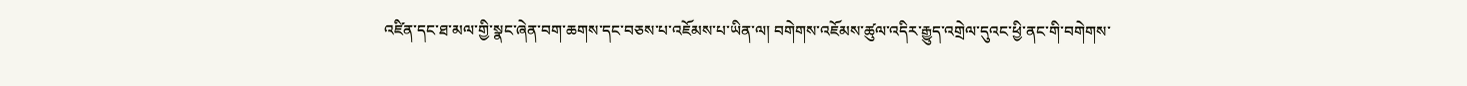འཛིན་དང་ཐ་མལ་གྱི་སྣང་ཞེན་བག་ཆགས་དང་བཅས་པ་འཇོམས་པ་ཡིན་ལ། བགེགས་འཇོམས་ཚུལ་འདིར་རྒྱུད་འགྲེལ་དུའང་ཕྱི་ནང་གི་བགེགས་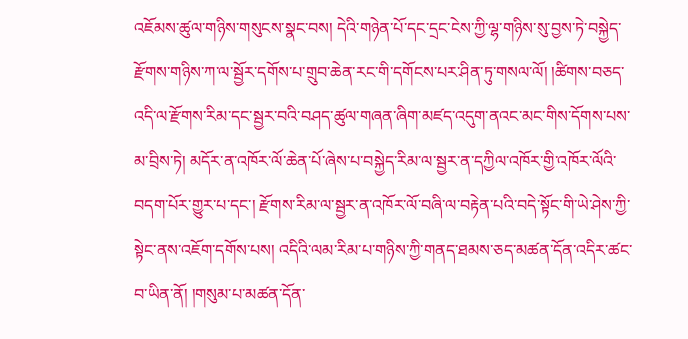འཇོམས་ཚུལ་གཉིས་གསུངས་སྣང་བས། དེའི་གཉེན་པོ་དང་དྲང་ངེས་ཀྱི་ལྷ་གཉིས་སུ་བྱས་ཏེ་བསྐྱེད་རྫོགས་གཉིས་ཀ་ལ་སྦྱོར་དགོས་པ་གྲུབ་ཆེན་རང་གི་དགོངས་པར་ཤིན་ཏུ་གསལ་ལོ། །ཚིགས་བཅད་འདི་ལ་རྫོགས་རིམ་དང་སྦྱར་བའི་བཤད་ཚུལ་གཞན་ཞིག་མཛད་འདུག་ནའང་མང་གིས་དོགས་པས་མ་བྲིས་ཏེ། མདོར་ན་འཁོར་ལོ་ཆེན་པོ་ཞེས་པ་བསྐྱེད་རིམ་ལ་སྦྱར་ན་དཀྱིལ་འཁོར་གྱི་འཁོར་ལོའི་བདག་པོར་གྱུར་པ་དང་། རྫོགས་རིམ་ལ་སྦྱར་ན་འཁོར་ལོ་བཞི་ལ་བརྟེན་པའི་བདེ་སྟོང་གི་ཡེ་ཤེས་ཀྱི་སྟེང་ནས་འཇོག་དགོས་པས། འདིའི་ལམ་རིམ་པ་གཉིས་ཀྱི་གནད་ཐམས་ཅད་མཚན་དོན་འདིར་ཚང་བ་ཡིན་ནོ། །གསུམ་པ་མཚན་དོན་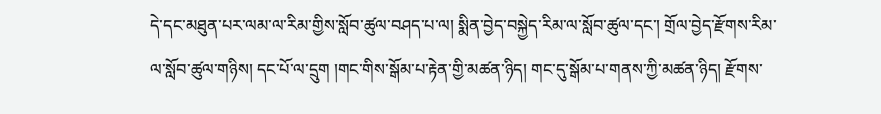དེ་དང་མཐུན་པར་ལམ་ལ་རིམ་གྱིས་སློབ་ཚུལ་བཤད་པ་ལ། སྨིན་བྱེད་བསྐྱེད་རིམ་ལ་སློབ་ཚུལ་དང་། གྲོལ་བྱེད་རྫོགས་རིམ་ལ་སློབ་ཚུལ་གཉིས། དང་པོ་ལ་དྲུག །གང་གིས་སྒོམ་པ་རྟེན་གྱི་མཚན་ཉིད། གང་དུ་སྒོམ་པ་གནས་ཀྱི་མཚན་ཉིད། རྫོགས་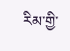རིམ་གྱི་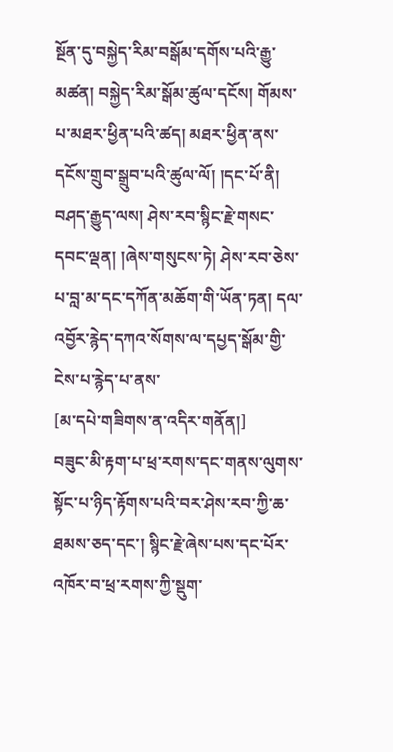སྔོན་དུ་བསྐྱེད་རིམ་བསྒོམ་དགོས་པའི་རྒྱུ་མཚན། བསྐྱེད་རིམ་སྒོམ་ཚུལ་དངོས། གོམས་པ་མཐར་ཕྱིན་པའི་ཚད། མཐར་ཕྱིན་ནས་དངོས་གྲུབ་སྒྲུབ་པའི་ཚུལ་ལོ། །དང་པོ་ནི། བཤད་རྒྱུད་ལས། ཤེས་རབ་སྙིང་རྗེ་གསང་དབང་ལྡན། །ཞེས་གསུངས་ཏེ། ཤེས་རབ་ཅེས་པ་བླ་མ་དང་དཀོན་མཆོག་གི་ཡོན་ཏན། དལ་འབྱོར་རྙེད་དཀའ་སོགས་ལ་དཔྱད་སྒོམ་གྱི་ངེས་པ་རྙེད་པ་ནས་
[མ་དཔེ་གཟིགས་ན་འདིར་གནོན།]
བཟུང་མི་རྟག་པ་ཕྲ་རགས་དང་གནས་ལུགས་སྟོང་པ་ཉིད་རྟོགས་པའི་བར་ཤེས་རབ་ཀྱི་ཆ་ཐམས་ཅད་དང་། སྙིང་རྗེ་ཞེས་པས་དང་པོར་འཁོར་བ་ཕྲ་རགས་ཀྱི་སྡུག་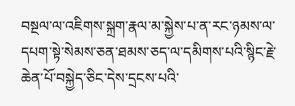བསྔལ་ལ་འཇིགས་སྐྲག་རྣལ་མ་སྐྱེས་པ་ན་རང་ཉམས་ལ་དཔག་སྟེ་སེམས་ཅན་ཐམས་ཅད་ལ་དམིགས་པའི་སྙིང་རྗེ་ཆེན་པོ་བསྐྱེད་ཅིང་དེས་དྲངས་པའི་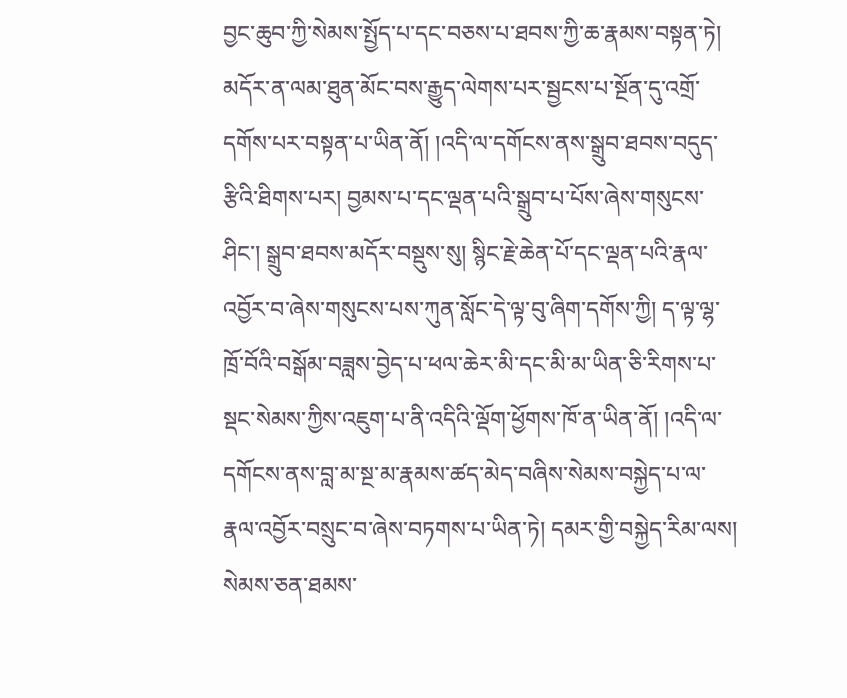བྱང་ཆུབ་ཀྱི་སེམས་སྤྱོད་པ་དང་བཅས་པ་ཐབས་ཀྱི་ཆ་རྣམས་བསྟན་ཏེ། མདོར་ན་ལམ་ཐུན་མོང་བས་རྒྱུད་ལེགས་པར་སྦྱངས་པ་སྔོན་དུ་འགྲོ་དགོས་པར་བསྟན་པ་ཡིན་ནོ། །འདི་ལ་དགོངས་ནས་སྒྲུབ་ཐབས་བདུད་རྩིའི་ཐིགས་པར། བྱམས་པ་དང་ལྡན་པའི་སྒྲུབ་པ་པོས་ཞེས་གསུངས་ཤིང་། སྒྲུབ་ཐབས་མདོར་བསྡུས་སུ། སྙིང་རྗེ་ཆེན་པོ་དང་ལྡན་པའི་རྣལ་འབྱོར་བ་ཞེས་གསུངས་པས་ཀུན་སློང་དེ་ལྟ་བུ་ཞིག་དགོས་ཀྱི། ད་ལྟ་ལྷ་ཁྲོ་བོའི་བསྒོམ་བཟླས་བྱེད་པ་ཕལ་ཆེར་མི་དང་མི་མ་ཡིན་ཅི་རིགས་པ་སྡང་སེམས་ཀྱིས་འཇུག་པ་ནི་འདིའི་ལྡོག་ཕྱོགས་ཁོ་ན་ཡིན་ནོ། །འདི་ལ་དགོངས་ནས་བླ་མ་སྔ་མ་རྣམས་ཚད་མེད་བཞིས་སེམས་བསྐྱེད་པ་ལ་རྣལ་འབྱོར་བསྲུང་བ་ཞེས་བཏགས་པ་ཡིན་ཏེ། དམར་གྱི་བསྐྱེད་རིམ་ལས། སེམས་ཅན་ཐམས་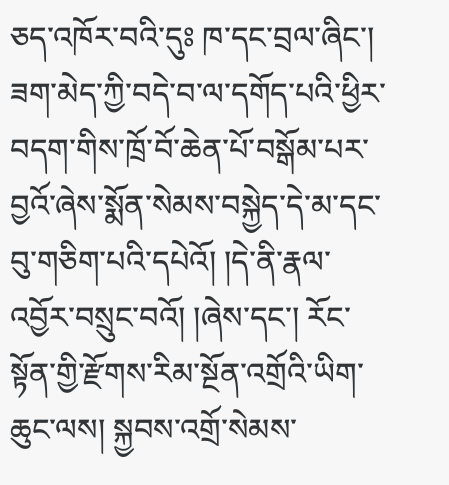ཅད་འཁོར་བའི་དུཿ ཁ་དང་བྲལ་ཞིང་། ཟག་མེད་ཀྱི་བདེ་བ་ལ་དགོད་པའི་ཕྱིར་བདག་གིས་ཁྲོ་བོ་ཆེན་པོ་བསྒོམ་པར་བྱའོ་ཞེས་སྨོན་སེམས་བསྐྱེད་དེ་མ་དང་བུ་གཅིག་པའི་དཔེའོ། །དེ་ནི་རྣལ་འབྱོར་བསྲུང་བའོ། །ཞེས་དང་། རོང་སྟོན་གྱི་རྫོགས་རིམ་སྔོན་འགྲོའི་ཡིག་ཆུང་ལས། སྐྱབས་འགྲོ་སེམས་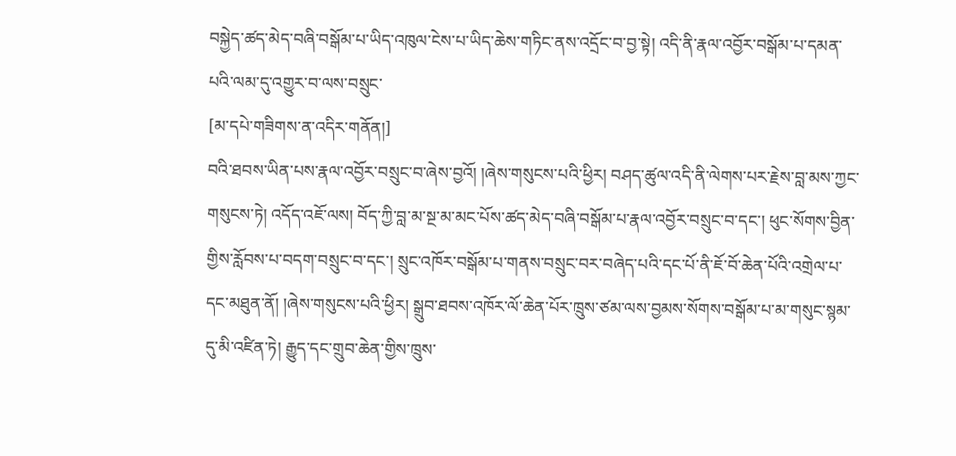བསྐྱེད་ཚད་མེད་བཞི་བསྒོམ་པ་ཡིད་འཁུལ་ངེས་པ་ཡིད་ཆེས་གཏིང་ནས་འདྲོང་བ་བྱ་སྟེ། འདི་ནི་རྣལ་འབྱོར་བསྒོམ་པ་དམན་པའི་ལམ་དུ་འགྱུར་བ་ལས་བསྲུང་
[མ་དཔེ་གཟིགས་ན་འདིར་གནོན།]
བའི་ཐབས་ཡིན་པས་རྣལ་འབྱོར་བསྲུང་བ་ཞེས་བྱའོ། །ཞེས་གསུངས་པའི་ཕྱིར། བཤད་ཚུལ་འདི་ནི་ལེགས་པར་རྗེས་བླ་མས་ཀྱང་གསུངས་ཏེ། འདོད་འཇོ་ལས། བོད་ཀྱི་བླ་མ་སྔ་མ་མང་པོས་ཚད་མེད་བཞི་བསྒོམ་པ་རྣལ་འབྱོར་བསྲུང་བ་དང་། ཕུང་སོགས་བྱིན་གྱིས་རློབས་པ་བདག་བསྲུང་བ་དང་། སྲུང་འཁོར་བསྒོམ་པ་གནས་བསྲུང་བར་བཞེད་པའི་དང་པོ་ནི་ཇོ་བོ་ཆེན་པོའི་འགྲེལ་པ་དང་མཐུན་ནོ། །ཞེས་གསུངས་པའི་ཕྱིར། སྒྲུབ་ཐབས་འཁོར་ལོ་ཆེན་པོར་ཁྲུས་ཙམ་ལས་བྱམས་སོགས་བསྒོམ་པ་མ་གསུང་སྙམ་དུ་མི་འཛིན་ཏེ། རྒྱུད་དང་གྲུབ་ཆེན་གྱིས་ཁྲུས་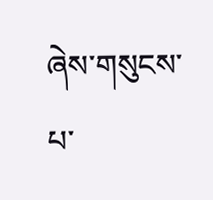ཞེས་གསུངས་པ་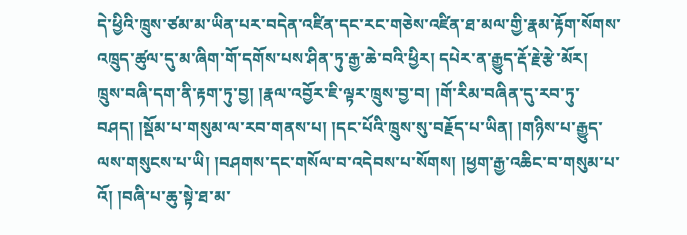དེ་ཕྱིའི་ཁྲུས་ཙམ་མ་ཡིན་པར་བདེན་འཛིན་དང་རང་གཅེས་འཛིན་ཐ་མལ་གྱི་རྣམ་རྟོག་སོགས་འཁྲུད་ཚུལ་དུ་མ་ཞིག་གོ་དགོས་པས་ཤིན་ཏུ་རྒྱ་ཆེ་བའི་ཕྱིར། དཔེར་ན་རྒྱུད་རྡོ་རྗེ་རྩེ་མོར། ཁྲུས་བཞི་དག་ནི་རྟག་ཏུ་བྱ། །རྣལ་འབྱོར་ཇི་ལྟར་ཁྲུས་བྱ་བ། །གོ་རིམ་བཞིན་དུ་རབ་ཏུ་བཤད། །སྡོམ་པ་གསུམ་ལ་རབ་གནས་པ། །དང་པོའི་ཁྲུས་སུ་བརྗོད་པ་ཡིན། །གཉིས་པ་རྒྱུད་ལས་གསུངས་པ་ཡི། །བཤགས་དང་གསོལ་བ་འདེབས་པ་སོགས། །ཕྱག་རྒྱ་འཆིང་བ་གསུམ་པ་འོ། །བཞི་པ་ཆུ་སྟེ་ཐ་མ་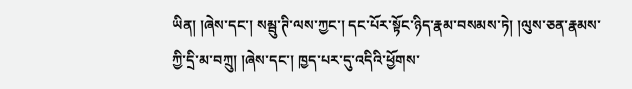ཡིན། །ཞེས་དང་། སམྦུ་ཊི་ལས་ཀྱང་། དང་པོར་སྟོང་ཉིད་རྣམ་བསམས་ཏེ། །ལུས་ཅན་རྣམས་ཀྱི་དྲི་མ་བཀྲུ། །ཞེས་དང་། ཁྱད་པར་དུ་འདིའི་ཕྱོགས་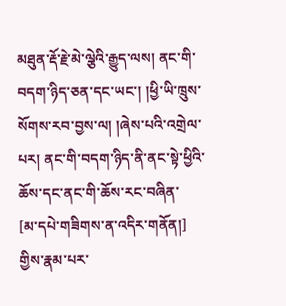མཐུན་རྡོ་རྗེ་མེ་ལྕེའི་རྒྱུད་ལས། ནང་གི་བདག་ཉིད་ཅན་དང་ཡང་། །ཕྱི་ཡི་ཁྲུས་སོགས་རབ་བྱས་ལ། །ཞེས་པའི་འགྲེལ་པར། ནང་གི་བདག་ཉིད་ནི་ནང་སྟེ་ཕྱིའི་ཆོས་དང་ནང་གི་ཆོས་རང་བཞིན་
[མ་དཔེ་གཟིགས་ན་འདིར་གནོན།]
གྱིས་རྣམ་པར་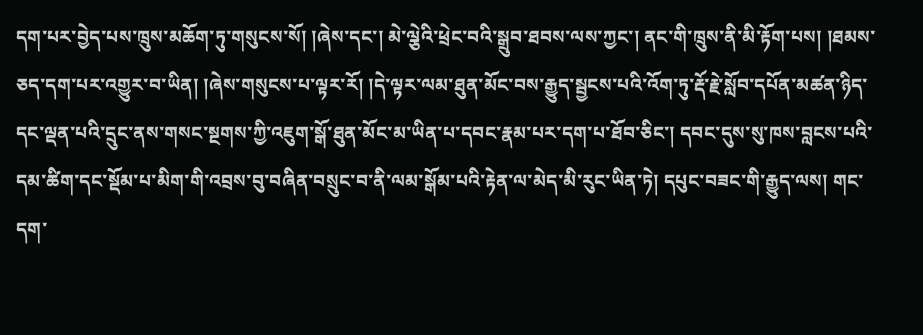དག་པར་བྱེད་པས་ཁྲུས་མཆོག་ཏུ་གསུངས་སོ། །ཞེས་དང་། མེ་ལྕེའི་ཕྲེང་བའི་སྒྲུབ་ཐབས་ལས་ཀྱང་། ནང་གི་ཁྲུས་ནི་མི་རྟོག་པས། །ཐམས་ཅད་དག་པར་འགྱུར་བ་ཡིན། །ཞེས་གསུངས་པ་ལྟར་རོ། །དེ་ལྟར་ལམ་ཐུན་མོང་བས་རྒྱུད་སྦྱངས་པའི་འོག་ཏུ་རྡོ་རྗེ་སློབ་དཔོན་མཚན་ཉིད་དང་ལྡན་པའི་དྲུང་ནས་གསང་སྔགས་ཀྱི་འཇུག་སྒོ་ཐུན་མོང་མ་ཡིན་པ་དབང་རྣམ་པར་དག་པ་ཐོབ་ཅིང་། དབང་དུས་སུ་ཁས་བླངས་པའི་དམ་ཚིག་དང་སྡོམ་པ་མིག་གི་འབྲས་བུ་བཞིན་བསྲུང་བ་ནི་ལམ་སྒོམ་པའི་རྟེན་ལ་མེད་མི་རུང་ཡིན་ཏེ། དཔུང་བཟང་གི་རྒྱུད་ལས། གང་དག་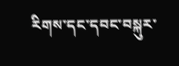རིགས་དང་དབང་བསྐུར་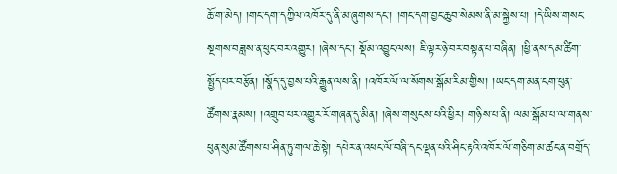ཆོ་ག་མེད། །གང་དག་དཀྱིལ་འཁོར་དུ་ནི་མ་ཞུགས་དང་། །གང་དག་བྱང་ཆུབ་སེམས་ནི་མ་སྐྱེས་པ། །དེ་ཡིས་གསང་སྔགས་བཟླས་ན་ཕུང་བར་འགྱུར། །ཞེས་དང་། སྡོམ་འབྱུང་ལས། ཇི་ལྟར་ཉེ་བར་བསྟན་པ་བཞིན། །ཕྱི་ནས་དམ་ཚིག་སྤྱོད་པར་བརྩོན། །སྣོད་དུ་བྱས་པའི་རྒྱུན་ལས་ནི། །འཁོར་ལོ་ལ་སོགས་སྒོམ་རིམ་གྱིས། །ཡང་དག་མན་ངག་ཕུན་ཚོགས་རྣམས། །འགྲུབ་པར་འགྱུར་རོ་གཞན་དུ་མིན། །ཞེས་གསུངས་པའི་ཕྱིར། གཉིས་པ་ནི། ལམ་སྒོམ་པ་ལ་གནས་ཕུན་སུམ་ཚོགས་པ་ཤིན་ཏུ་གལ་ཆེ་སྟེ། དཔེར་ན་འཕང་ལོ་བཞི་དང་ལྡན་པའི་ཤིང་རྟའི་འཁོར་ལོ་གཅིག་མ་ཚང་ན་བགྲོད་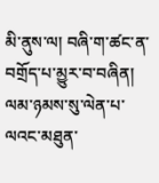མི་ནུས་ལ། བཞི་ག་ཚང་ན་བགྲོད་པ་མྱུར་བ་བཞིན། ལམ་ཉམས་སུ་ལེན་པ་ལའང་མཐུན་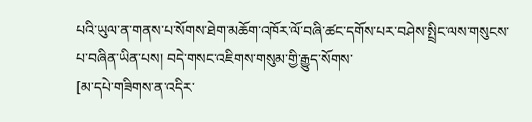པའི་ཡུལ་ན་གནས་པ་སོགས་ཐེག་མཆོག་འཁོར་ལོ་བཞི་ཚང་དགོས་པར་བཤེས་སྤྲིང་ལས་གསུངས་པ་བཞིན་ཡིན་པས། བདེ་གསང་འཇིགས་གསུམ་གྱི་རྒྱུད་སོགས་
[མ་དཔེ་གཟིགས་ན་འདིར་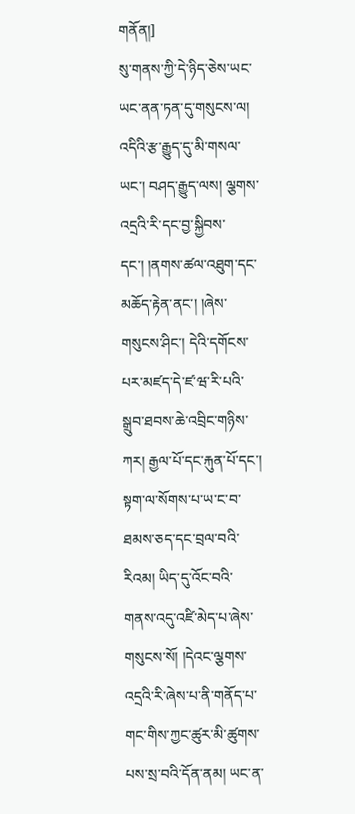གནོན།]
སུ་གནས་ཀྱི་དེ་ཉིད་ཅེས་ཡང་ཡང་ནན་ཏན་དུ་གསུངས་ལ། འདིའི་རྩ་རྒྱུད་དུ་མི་གསལ་ཡང་། བཤད་རྒྱུད་ལས། ལྕགས་འདྲའི་རི་དང་བྱ་སྐྱིབས་དང་། །ནགས་ཚལ་འཐུག་དང་མཆོད་རྟེན་ནང་། །ཞེས་གསུངས་ཤིང་། དེའི་དགོངས་པར་མཛད་དེ་ཛ་ཝ་རི་པའི་སྒྲུབ་ཐབས་ཆེ་འབྲིང་གཉིས་ཀར། རྒྱལ་པོ་དང་རྐུན་པོ་དང་། སྟག་ལ་སོགས་པ་ཡ་ང་བ་ཐམས་ཅད་དང་བྲལ་བའི་རིའམ། ཡིད་དུ་འོང་བའི་གནས་འདུ་འཛི་མེད་པ་ཞེས་གསུངས་སོ། །དེའང་ལྕགས་འདྲའི་རི་ཞེས་པ་ནི་གནོད་པ་གང་གིས་ཀྱང་ཚུར་མི་ཚུགས་པས་སྲ་བའི་དོན་ནམ། ཡང་ན་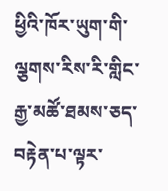ཕྱིའི་ཁོར་ཡུག་གི་ལྕགས་རིས་རི་གླིང་རྒྱ་མཚོ་ཐམས་ཅད་བརྟེན་པ་ལྟར་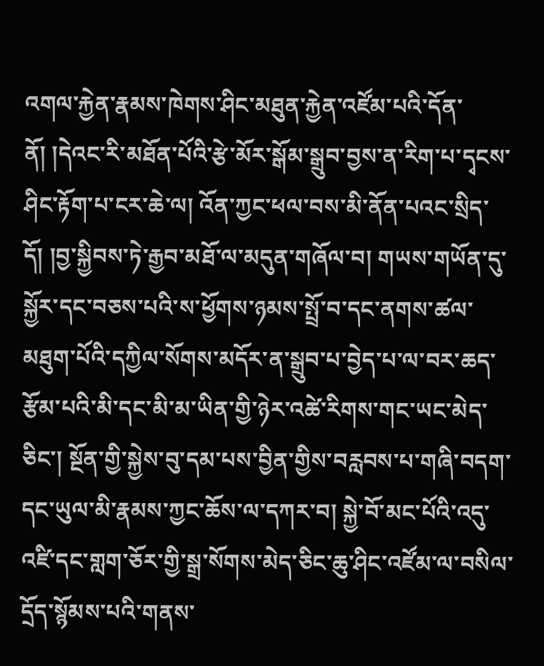འགལ་རྐྱེན་རྣམས་ཁེགས་ཤིང་མཐུན་རྐྱེན་འཛོམ་པའི་དོན་ནོ། །དེའང་རི་མཐོན་པོའི་རྩེ་མོར་སྒོམ་སྒྲུབ་བྱས་ན་རིག་པ་དྭངས་ཤིང་རྟོག་པ་ངར་ཆེ་ལ། འོན་ཀྱང་ཕལ་བས་མི་ནོན་པའང་སྲིད་དོ། །བྱ་སྐྱིབས་ཏེ་རྒྱབ་མཐོ་ལ་མདུན་གཞོལ་བ། གཡས་གཡོན་དུ་སྐྱོར་དང་བཅས་པའི་ས་ཕྱོགས་ཉམས་སྤྲོ་བ་དང་ནགས་ཚལ་མཐུག་པོའི་དཀྱིལ་སོགས་མདོར་ན་སྒྲུབ་པ་བྱེད་པ་ལ་བར་ཆད་རྩོམ་པའི་མི་དང་མི་མ་ཡིན་གྱི་ཉེར་འཚེ་རིགས་གང་ཡང་མེད་ཅིང་། སྔོན་གྱི་སྐྱེས་བུ་དམ་པས་བྱིན་གྱིས་བརླབས་པ་གཞི་བདག་དང་ཡུལ་མི་རྣམས་ཀྱང་ཆོས་ལ་དཀར་བ། སྐྱེ་བོ་མང་པོའི་འདུ་འཛི་དང་གླག་ཅོར་གྱི་སྒྲ་སོགས་མེད་ཅིང་ཆུ་ཤིང་འཛོམ་ལ་བསིལ་དྲོད་སྙོམས་པའི་གནས་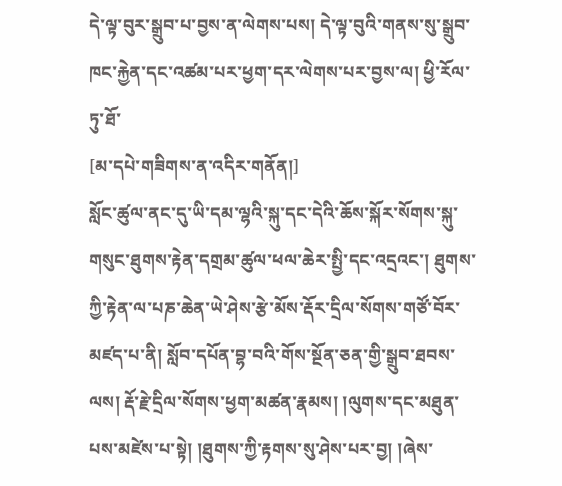དེ་ལྟ་བུར་སྒྲུབ་པ་བྱས་ན་ལེགས་པས། དེ་ལྟ་བུའི་གནས་སུ་སྒྲུབ་ཁང་རྐྱེན་དང་འཚམ་པར་ཕྱག་དར་ལེགས་པར་བྱས་ལ། ཕྱི་རོལ་ཏུ་ཐོ་
[མ་དཔེ་གཟིགས་ན་འདིར་གནོན།]
སློང་ཚུལ་ནང་དུ་ཡི་དམ་ལྷའི་སྐུ་དང་དེའི་ཆོས་སྐོར་སོགས་སྐུ་གསུང་ཐུགས་རྟེན་དགྲམ་ཚུལ་ཕལ་ཆེར་སྤྱི་དང་འདྲའང་། ཐུགས་ཀྱི་རྟེན་ལ་པཎ་ཆེན་ཡེ་ཤེས་རྩེ་མོས་རྡོར་དྲིལ་སོགས་གཙོ་བོར་མཛད་པ་ནི། སློབ་དཔོན་བྷ་བའི་གོས་སྔོན་ཅན་གྱི་སྒྲུབ་ཐབས་ལས། རྡོ་རྗེ་དྲིལ་སོགས་ཕྱག་མཚན་རྣམས། །ལུགས་དང་མཐུན་པས་མཛེས་པ་སྟེ། །ཐུགས་ཀྱི་རྟགས་སུ་ཤེས་པར་བྱ། །ཞེས་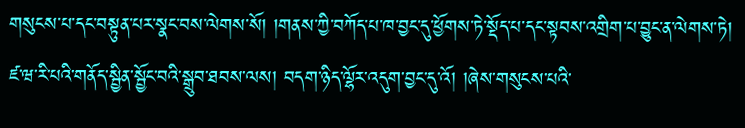གསུངས་པ་དང་བསྟུན་པར་སྣང་བས་ལེགས་སོ། །གནས་ཀྱི་བཀོད་པ་ཁ་བྱང་དུ་ཕྱོགས་ཏེ་སྡོད་པ་དང་སྟབས་འགྲིག་པ་བྱུང་ན་ལེགས་ཏེ། ཛ་ཝ་རི་པའི་གནོད་སྦྱིན་སྦྱོང་བའི་སྒྲུབ་ཐབས་ལས། བདག་ཉིད་ལྷོར་འདུག་བྱང་དུ་འོ། །ཞེས་གསུངས་པའི་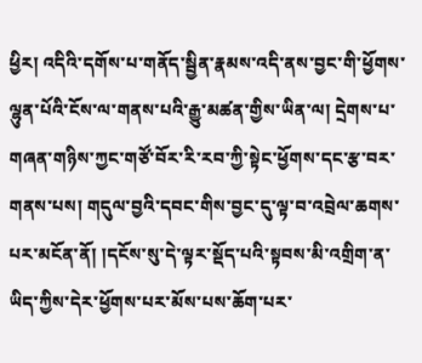ཕྱིར། འདིའི་དགོས་པ་གནོད་སྦྱིན་རྣམས་འདི་ནས་བྱང་གི་ཕྱོགས་ལྷུན་པོའི་ངོས་ལ་གནས་པའི་རྒྱུ་མཚན་གྱིས་ཡིན་ལ། དྲེགས་པ་གཞན་གཉིས་ཀྱང་གཙོ་བོར་རི་རབ་ཀྱི་སྟེང་ཕྱོགས་དང་རྩ་བར་གནས་པས། གདུལ་བྱའི་དབང་གིས་བྱང་དུ་ལྟ་བ་འབྲེལ་ཆགས་པར་མངོན་ནོ། །དངོས་སུ་དེ་ལྟར་སྡོད་པའི་སྟབས་མི་འགྲིག་ན་ཡིད་ཀྱིས་དེར་ཕྱོགས་པར་མོས་པས་ཆོག་པར་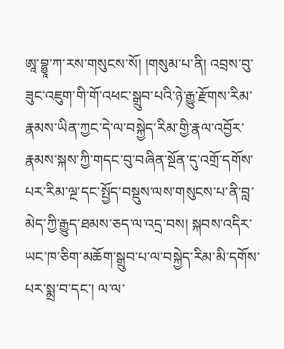ཨཱ་བྷྱཱ་ཀ་རས་གསུངས་སོ། །གསུམ་པ་ནི། འབྲས་བུ་ཟུང་འཇུག་གི་གོ་འཕང་སྒྲུབ་པའི་ཉེ་རྒྱུ་རྫོགས་རིམ་རྣམས་ཡིན་ཀྱང་དེ་ལ་བསྐྱེད་རིམ་གྱི་རྣལ་འབྱོར་རྣམས་སྐས་ཀྱི་གདང་བུ་བཞིན་སྔོན་དུ་འགྲོ་དགོས་པར་རིམ་ལྔ་དང་སྤྱོད་བསྡུས་ལས་གསུངས་པ་ནི་བླ་མེད་ཀྱི་རྒྱུད་ཐམས་ཅད་ལ་འདྲ་བས། སྐབས་འདིར་ཡང་ཁ་ཅིག་མཆོག་སྒྲུབ་པ་ལ་བསྐྱེད་རིམ་མི་དགོས་པར་སྨྲ་བ་དང་། ལ་ལ་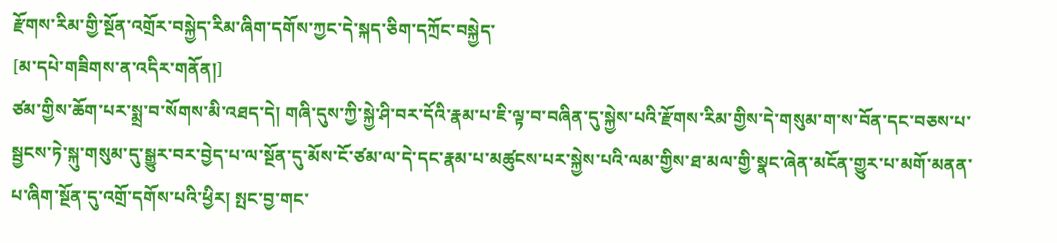རྫོགས་རིམ་གྱི་སྔོན་འགྲོར་བསྐྱེད་རིམ་ཞིག་དགོས་ཀྱང་དེ་སྐད་ཅིག་དཀྲོང་བསྐྱེད་
[མ་དཔེ་གཟིགས་ན་འདིར་གནོན།]
ཙམ་གྱིས་ཆོག་པར་སྨྲ་བ་སོགས་མི་འཐད་དེ། གཞི་དུས་ཀྱི་སྐྱེ་ཤི་བར་དོའི་རྣམ་པ་ཇི་ལྟ་བ་བཞིན་དུ་སྐྱེས་པའི་རྫོགས་རིམ་གྱིས་དེ་གསུམ་ག་ས་བོན་དང་བཅས་པ་སྦྱངས་ཏེ་སྐུ་གསུམ་དུ་སྒྱུར་བར་བྱེད་པ་ལ་སྔོན་དུ་མོས་ངོ་ཙམ་ལ་དེ་དང་རྣམ་པ་མཚུངས་པར་སྐྱེས་པའི་ལམ་གྱིས་ཐ་མལ་གྱི་སྣང་ཞེན་མངོན་གྱུར་པ་མགོ་མནན་པ་ཞིག་སྔོན་དུ་འགྲོ་དགོས་པའི་ཕྱིར། སྤང་བྱ་གང་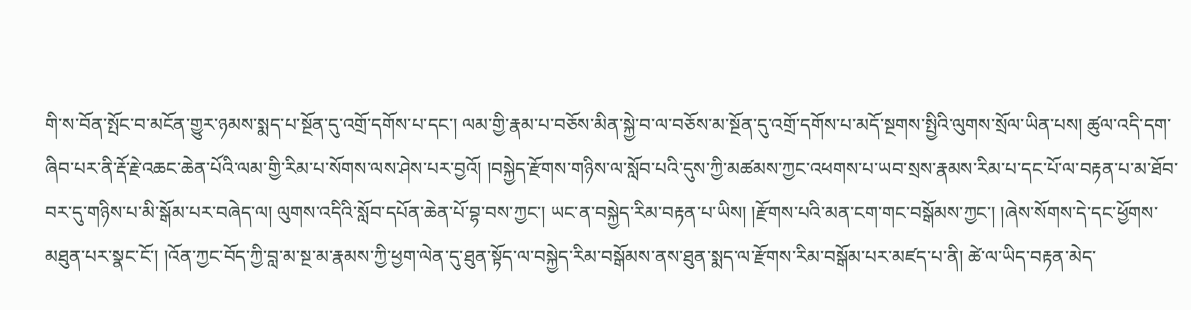གི་ས་བོན་སྤོང་བ་མངོན་གྱུར་ཉམས་སྨད་པ་སྔོན་དུ་འགྲོ་དགོས་པ་དང་། ལམ་གྱི་རྣམ་པ་བཅོས་མིན་སྐྱེ་བ་ལ་བཅོས་མ་སྔོན་དུ་འགྲོ་དགོས་པ་མདོ་སྔགས་སྤྱིའི་ལུགས་སྲོལ་ཡིན་པས། ཚུལ་འདི་དག་ཞིབ་པར་ནི་རྡོ་རྗེ་འཆང་ཆེན་པོའི་ལམ་གྱི་རིམ་པ་སོགས་ལས་ཤེས་པར་བྱའོ། །བསྐྱེད་རྫོགས་གཉིས་ལ་སློབ་པའི་དུས་ཀྱི་མཚམས་ཀྱང་འཕགས་པ་ཡབ་སྲས་རྣམས་རིམ་པ་དང་པོ་ལ་བརྟན་པ་མ་ཐོབ་བར་དུ་གཉིས་པ་མི་སྒོམ་པར་བཞེད་ལ། ལུགས་འདིའི་སློབ་དཔོན་ཆེན་པོ་བྷ་བས་ཀྱང་། ཡང་ན་བསྐྱེད་རིམ་བརྟན་པ་ཡིས། །རྫོགས་པའི་མན་ངག་གང་བསྒོམས་ཀྱང་། །ཞེས་སོགས་དེ་དང་ཕྱོགས་མཐུན་པར་སྣང་ངོ་། །འོན་ཀྱང་བོད་ཀྱི་བླ་མ་སྔ་མ་རྣམས་ཀྱི་ཕྱག་ལེན་དུ་ཐུན་སྟོད་ལ་བསྐྱེད་རིམ་བསྒོམས་ནས་ཐུན་སྨད་ལ་རྫོགས་རིམ་བསྒོམ་པར་མཛད་པ་ནི། ཚེ་ལ་ཡིད་བརྟན་མེད་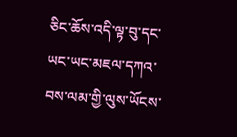ཅིང་ཆོས་འདི་ལྟ་བུ་དང་ཡང་ཡང་མཇལ་དཀའ་བས་ལམ་གྱི་ལུས་ཡོངས་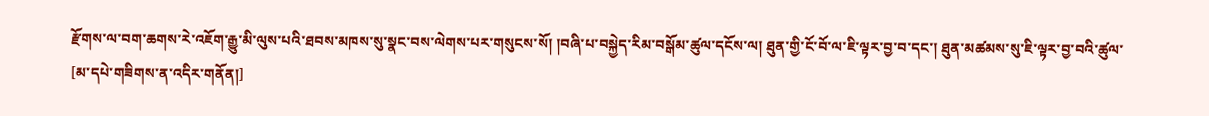རྫོགས་ལ་བག་ཆགས་རེ་འཇོག་རྒྱུ་མི་ལུས་པའི་ཐབས་མཁས་སུ་སྣང་བས་ལེགས་པར་གསུངས་སོ། །བཞི་པ་བསྐྱེད་རིམ་བསྒོམ་ཚུལ་དངོས་ལ། ཐུན་གྱི་ངོ་བོ་ལ་ཇི་ལྟར་བྱ་བ་དང་། ཐུན་མཚམས་སུ་ཇི་ལྟར་བྱ་བའི་ཚུལ་
[མ་དཔེ་གཟིགས་ན་འདིར་གནོན།]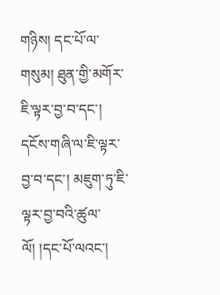གཉིས། དང་པོ་ལ་གསུམ། ཐུན་གྱི་མགོར་ཇི་ལྟར་བྱ་བ་དང་། དངོས་གཞི་ལ་ཇི་ལྟར་བྱ་བ་དང་། མཇུག་ཏུ་ཇི་ལྟར་བྱ་བའི་ཚུལ་ལོ། །དང་པོ་ལའང་།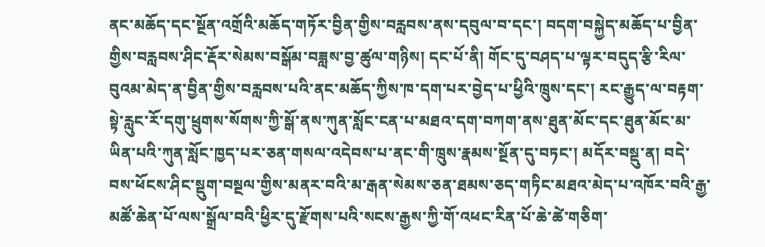ནང་མཆོད་དང་སྔོན་འགྲོའི་མཆོད་གཏོར་བྱིན་གྱིས་བརླབས་ནས་དབུལ་བ་དང་། བདག་བསྐྱེད་མཆོད་པ་བྱིན་གྱིས་བརླབས་ཤིང་རྡོར་སེམས་བསྒོམ་བཟླས་བྱ་ཚུལ་གཉིས། དང་པོ་ནི། གོང་དུ་བཤད་པ་ལྟར་བདུད་རྩི་རིལ་བུའམ་མེད་ན་བྱིན་གྱིས་བརླབས་པའི་ནང་མཆོད་ཀྱིས་ཁ་དག་པར་བྱེད་པ་ཕྱིའི་ཁྲུས་དང་། རང་རྒྱུད་ལ་བརྟག་སྟེ་རླུང་རོ་དགུ་ཕྲུགས་སོགས་ཀྱི་སྒོ་ནས་ཀུན་སློང་ངན་པ་མཐའ་དག་བཀག་ནས་ཐུན་མོང་དང་ཐུན་མོང་མ་ཡིན་པའི་ཀུན་སློང་ཁྱད་པར་ཅན་གསལ་འདེབས་པ་ནང་གི་ཁྲུས་རྣམས་སྔོན་དུ་བཏང་། མདོར་བསྡུ་ན། བདེ་བས་ཕོངས་ཤིང་སྡུག་བསྔལ་གྱིས་མནར་བའི་མ་རྒན་སེམས་ཅན་ཐམས་ཅད་གཏིང་མཐའ་མེད་པ་འཁོར་བའི་རྒྱ་མཚོ་ཆེན་པོ་ལས་སྒྲོལ་བའི་ཕྱིར་དུ་རྫོགས་པའི་སངས་རྒྱས་ཀྱི་གོ་འཕང་རིན་པོ་ཆེ་ཚེ་གཅིག་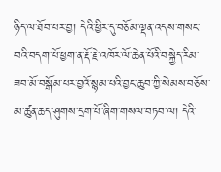ཉིད་ལ་ཐོབ་པར་བྱ། དེའི་ཕྱིར་དུ་བཅོམ་ལྡན་འདས་གསང་བའི་བདག་པོ་ཕྱག་ན་རྡོ་རྗེ་འཁོར་ལོ་ཆེན་པོའི་བསྐྱེད་རིམ་ཟབ་མོ་བསྒོམ་པར་བྱའོ་སྙམ་པའི་བྱང་ཆུབ་ཀྱི་སེམས་བཅོས་མ་ཚུན་ཆད་ཤུགས་དྲག་པོ་ཞིག་གསལ་བཏབ་ལ། དེའི་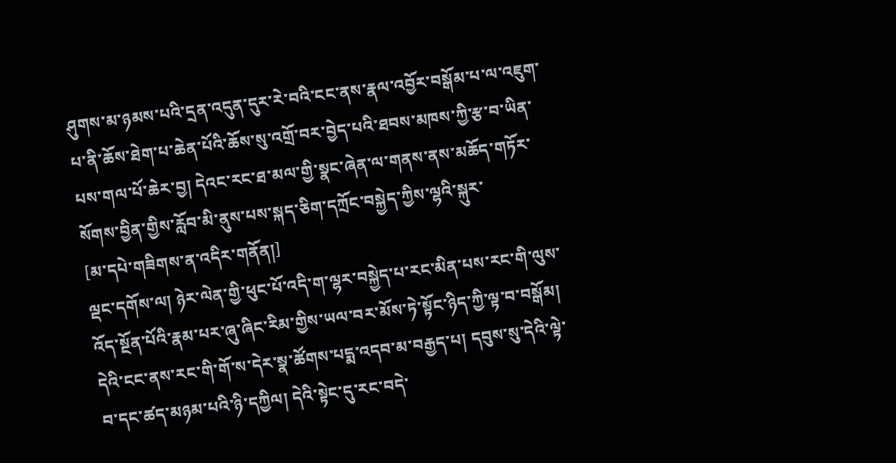ཤུགས་མ་ཉམས་པའི་དྲན་འདུན་དུར་རེ་བའི་ངང་ནས་རྣལ་འབྱོར་བསྒོམ་པ་ལ་འཇུག་པ་ནི་ཆོས་ཐེག་པ་ཆེན་པོའི་ཆོས་སུ་འགྲོ་བར་བྱེད་པའི་ཐབས་མཁས་ཀྱི་རྩ་བ་ཡིན་པས་གལ་པོ་ཆེར་བྱ། དེའང་རང་ཐ་མལ་གྱི་སྣང་ཞེན་ལ་གནས་ནས་མཆོད་གཏོར་སོགས་བྱིན་གྱིས་རློབ་མི་ནུས་པས་སྐད་ཅིག་དཀྲོང་བསྐྱེད་ཀྱིས་ལྷའི་སྐུར་
[མ་དཔེ་གཟིགས་ན་འདིར་གནོན།]
ལྡང་དགོས་ལ། ཉེར་ལེན་གྱི་ཕུང་པོ་འདི་ག་ལྷར་བསྐྱེད་པ་རང་མིན་པས་རང་གི་ལུས་འོད་སྔོན་པོའི་རྣམ་པར་ཞུ་ཞིང་རིམ་གྱིས་ཡལ་བར་མོས་ཏེ་སྟོང་ཉིད་ཀྱི་ལྟ་བ་བསྒོམ། དེའི་ངང་ནས་རང་གི་གོ་ས་དེར་སྣ་ཚོགས་པདྨ་འདབ་མ་བརྒྱད་པ། དབུས་སུ་དེའི་ལྟེ་བ་དང་ཚད་མཉམ་པའི་ཉི་དཀྱིལ། དེའི་སྟེང་དུ་རང་བདེ་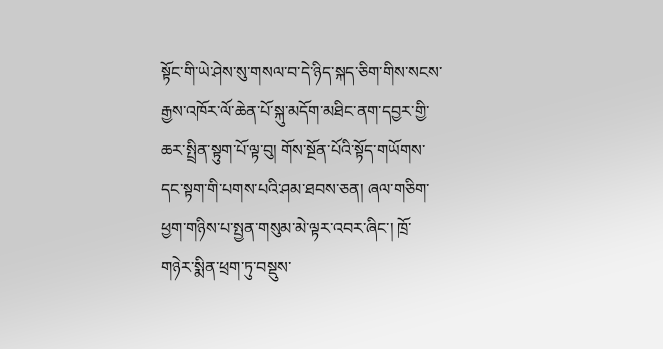སྟོང་གི་ཡེ་ཤེས་སུ་གསལ་བ་དེ་ཉིད་སྐད་ཅིག་གིས་སངས་རྒྱས་འཁོར་ལོ་ཆེན་པོ་སྐུ་མདོག་མཐིང་ནག་དབྱར་གྱི་ཆར་སྤྲིན་སྟུག་པོ་ལྟ་བུ། གོས་སྔོན་པོའི་སྟོད་གཡོགས་དང་སྟག་གི་པགས་པའི་ཤམ་ཐབས་ཅན། ཞལ་གཅིག་ཕྱག་གཉིས་པ་སྤྱན་གསུམ་མེ་ལྟར་འབར་ཞིང་། ཁྲོ་གཉེར་སྨིན་ཕྲག་ཏུ་བསྡུས་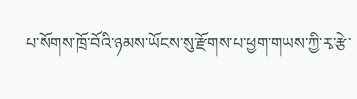པ་སོགས་ཁྲོ་བོའི་ཉམས་ཡོངས་སུ་རྫོགས་པ་ཕྱག་གཡས་ཀྱི་རྭ་རྩེ་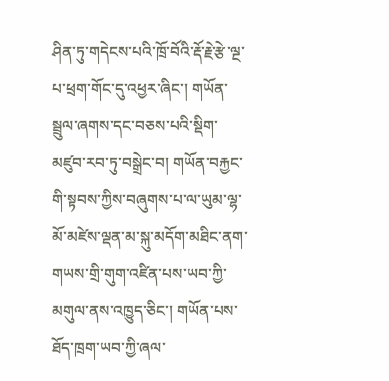ཤིན་ཏུ་གདེངས་པའི་ཁྲོ་བོའི་རྡོ་རྗེ་རྩེ་ལྔ་པ་ཕྲག་གོང་དུ་འཕྱར་ཞིང་། གཡོན་སྦྲུལ་ཞགས་དང་བཅས་པའི་སྡིག་མཛུབ་རབ་ཏུ་བསྒྲེང་བ། གཡོན་བརྐྱང་གི་སྟབས་ཀྱིས་བཞུགས་པ་ལ་ཡུམ་ལྷ་མོ་མཛེས་ལྡན་མ་སྐུ་མདོག་མཐིང་ནག་གཡས་གྲི་གུག་འཛིན་པས་ཡབ་ཀྱི་མགུལ་ནས་འཁྱུད་ཅིང་། གཡོན་པས་ཐོད་ཁྲག་ཡབ་ཀྱི་ཞལ་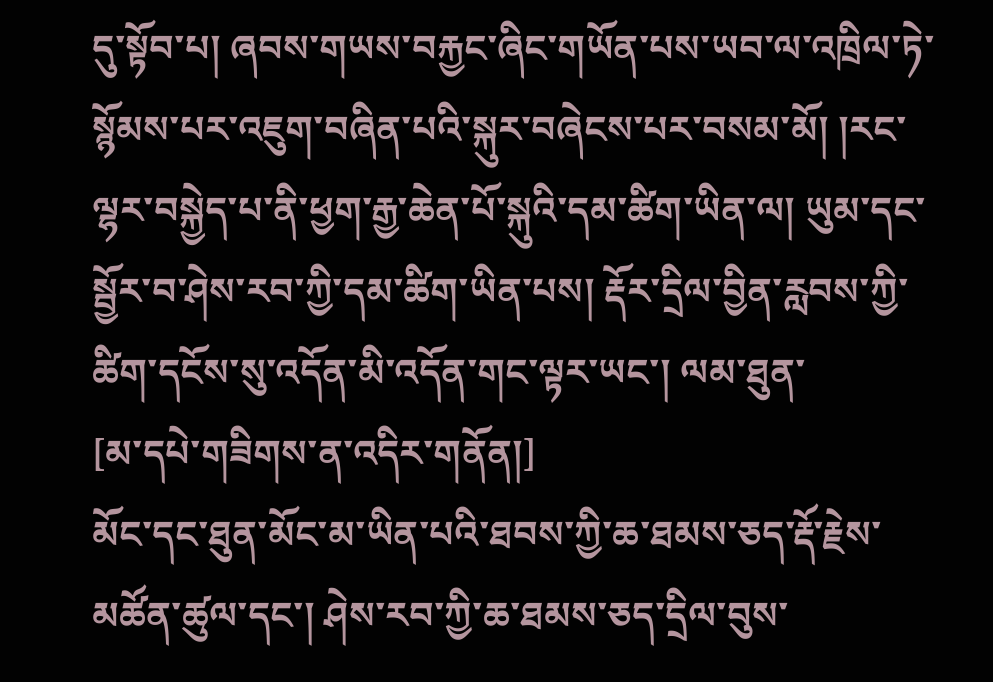དུ་སྟོབ་པ། ཞབས་གཡས་བརྐྱང་ཞིང་གཡོན་པས་ཡབ་ལ་འཁྲིལ་ཏེ་སྙོམས་པར་འཇུག་བཞིན་པའི་སྐུར་བཞེངས་པར་བསམ་མོ། །རང་ལྷར་བསྐྱེད་པ་ནི་ཕྱག་རྒྱ་ཆེན་པོ་སྐུའི་དམ་ཚིག་ཡིན་ལ། ཡུམ་དང་སྦྱོར་བ་ཤེས་རབ་ཀྱི་དམ་ཚིག་ཡིན་པས། རྡོར་དྲིལ་བྱིན་རླབས་ཀྱི་ཚིག་དངོས་སུ་འདོན་མི་འདོན་གང་ལྟར་ཡང་། ལམ་ཐུན་
[མ་དཔེ་གཟིགས་ན་འདིར་གནོན།]
མོང་དང་ཐུན་མོང་མ་ཡིན་པའི་ཐབས་ཀྱི་ཆ་ཐམས་ཅད་རྡོ་རྗེས་མཚོན་ཚུལ་དང་། ཤེས་རབ་ཀྱི་ཆ་ཐམས་ཅད་དྲིལ་བུས་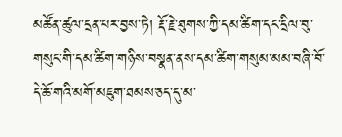མཚོན་ཚུལ་དྲན་པར་བྱས་ཏེ། རྡོ་རྗེ་ཐུགས་ཀྱི་དམ་ཚིག་དང་དྲིལ་བུ་གསུང་གི་དམ་ཚིག་གཉིས་བསྣན་ནས་དམ་ཚིག་གསུམ་མམ་བཞི་བོ་དེ་ཆོ་གའི་མགོ་མཇུག་ཐམས་ཅད་དུ་མ་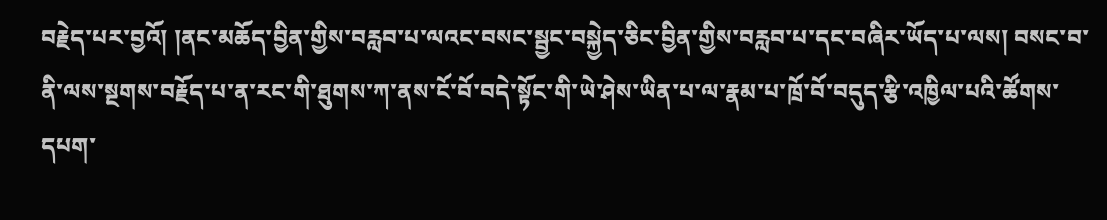བརྗེད་པར་བྱའོ། །ནང་མཆོད་བྱིན་གྱིས་བརླབ་པ་ལའང་བསང་སྦྱང་བསྐྱེད་ཅིང་བྱིན་གྱིས་བརླབ་པ་དང་བཞིར་ཡོད་པ་ལས། བསང་བ་ནི་ལས་སྔགས་བརྗོད་པ་ན་རང་གི་ཐུགས་ཀ་ནས་ངོ་བོ་བདེ་སྟོང་གི་ཡེ་ཤེས་ཡིན་པ་ལ་རྣམ་པ་ཁྲོ་བོ་བདུད་རྩི་འཁྱིལ་པའི་ཚོགས་དཔག་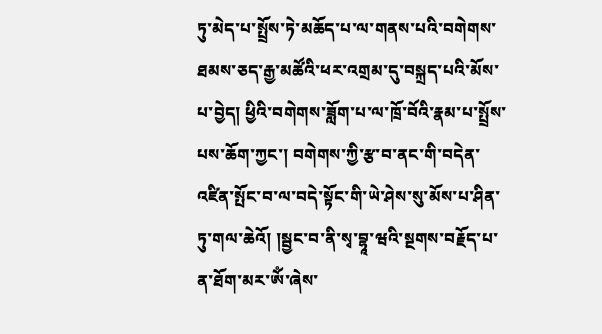ཏུ་མེད་པ་སྤྲོས་ཏེ་མཆོད་པ་ལ་གནས་པའི་བགེགས་ཐམས་ཅད་རྒྱ་མཚོའི་ཕར་འགྲམ་དུ་བསྐྲད་པའི་མོས་པ་བྱེད། ཕྱིའི་བགེགས་ཟློག་པ་ལ་ཁྲོ་བོའི་རྣམ་པ་སྤྲོས་པས་ཆོག་ཀྱང་། བགེགས་ཀྱི་རྩ་བ་ནང་གི་བདེན་འཛིན་སྤོང་བ་ལ་བདེ་སྟོང་གི་ཡེ་ཤེས་སུ་མོས་པ་ཤིན་ཏུ་གལ་ཆེའོ། །སྦྱང་བ་ནི་སྭ་བྷཱ་ཝའི་སྔགས་བརྗོད་པ་ན་ཐོག་མར་ཨོཾ་ཞེས་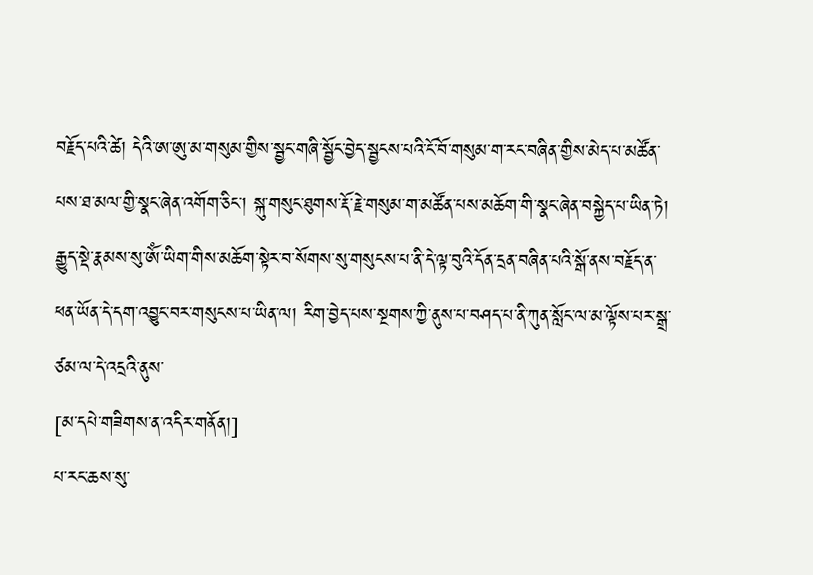བརྗོད་པའི་ཚེ། དེའི་ཨ་ཨུ་མ་གསུམ་གྱིས་སྦྱང་གཞི་སྦྱོང་བྱེད་སྦྱངས་པའི་ངོ་བོ་གསུམ་ག་རང་བཞིན་གྱིས་མེད་པ་མཚོན་པས་ཐ་མལ་གྱི་སྣང་ཞེན་འགོག་ཅིང་། སྐུ་གསུང་ཐུགས་རྡོ་རྗེ་གསུམ་ག་མཚོན་པས་མཆོག་གི་སྣང་ཞེན་བསྐྱེད་པ་ཡིན་ཏེ། རྒྱུད་སྡེ་རྣམས་སུ་ཨོཾ་ཡིག་གིས་མཆོག་སྟེར་བ་སོགས་སུ་གསུངས་པ་ནི་དེ་ལྟ་བུའི་དོན་དྲན་བཞིན་པའི་སྒོ་ནས་བརྗོད་ན་ཕན་ཡོན་དེ་དག་འབྱུང་བར་གསུངས་པ་ཡིན་ལ། རིག་བྱེད་པས་སྔགས་ཀྱི་ནུས་པ་བཤད་པ་ནི་ཀུན་སློང་ལ་མ་ལྟོས་པར་སྒྲ་ཙམ་ལ་དེ་འདྲའི་ནུས་
[མ་དཔེ་གཟིགས་ན་འདིར་གནོན།]
པ་རང་ཆས་སུ་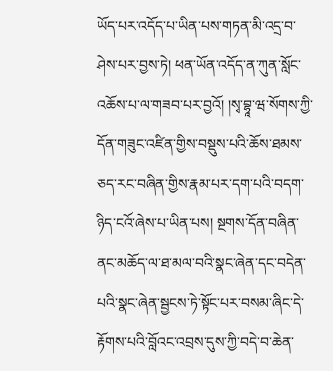ཡོད་པར་འདོད་པ་ཡིན་པས་གཏན་མི་འདྲ་བ་ཤེས་པར་བྱས་ཏེ། ཕན་ཡོན་འདོད་ན་ཀུན་སློང་འཆོས་པ་ལ་གཟབ་པར་བྱའོ། །སྭ་བྷཱ་ཝ་སོགས་ཀྱི་དོན་གཟུང་འཛིན་གྱིས་བསྡུས་པའི་ཆོས་ཐམས་ཅད་རང་བཞིན་གྱིས་རྣམ་པར་དག་པའི་བདག་ཉིད་ངའོ་ཞེས་པ་ཡིན་པས། སྔགས་དོན་བཞིན་ནང་མཆོད་ལ་ཐ་མལ་བའི་སྣང་ཞེན་དང་བདེན་པའི་སྣང་ཞེན་སྦྱངས་ཏེ་སྟོང་པར་བསམ་ཞིང་དེ་རྟོགས་པའི་བློའང་འབྲས་དུས་ཀྱི་བདེ་བ་ཆེན་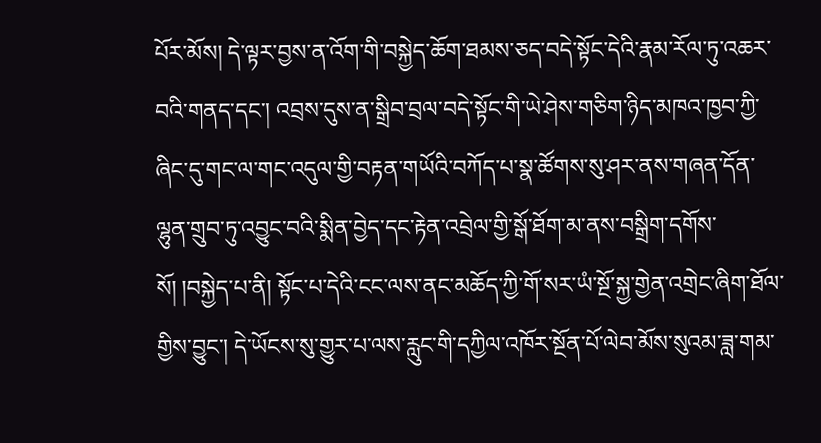པོར་མོས། དེ་ལྟར་བྱས་ན་འོག་གི་བསྐྱེད་ཆོག་ཐམས་ཅད་བདེ་སྟོང་དེའི་རྣམ་རོལ་ཏུ་འཆར་བའི་གནད་དང་། འབྲས་དུས་ན་སྒྲིབ་བྲལ་བདེ་སྟོང་གི་ཡེ་ཤེས་གཅིག་ཉིད་མཁའ་ཁྱབ་ཀྱི་ཞིང་དུ་གང་ལ་གང་འདུལ་གྱི་བརྟན་གཡོའི་བཀོད་པ་སྣ་ཚོགས་སུ་ཤར་ནས་གཞན་དོན་ལྷུན་གྲུབ་ཏུ་འབྱུང་བའི་སྨིན་བྱེད་དང་རྟེན་འབྲེལ་གྱི་སྒོ་ཐོག་མ་ནས་བསྒྲིག་དགོས་སོ། །བསྐྱེད་པ་ནི། སྟོང་པ་དེའི་ངང་ལས་ནང་མཆོད་ཀྱི་གོ་སར་ཡཾ་སྔོ་སྐྱ་གྱེན་འགྲེང་ཞིག་ཐོལ་གྱིས་བྱུང་། དེ་ཡོངས་སུ་གྱུར་པ་ལས་རླུང་གི་དཀྱིལ་འཁོར་སྔོན་པོ་ལེབ་མོས་སུའམ་ཟླ་གམ་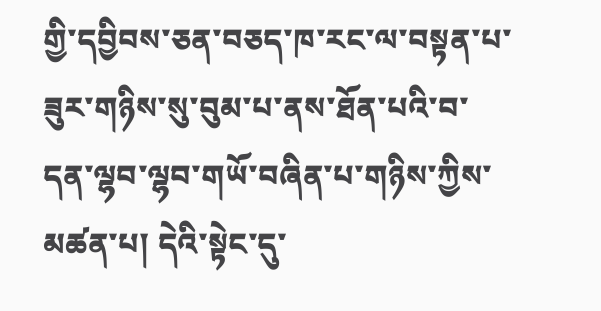གྱི་དབྱིབས་ཅན་བཅད་ཁ་རང་ལ་བསྟན་པ་ཟུར་གཉིས་སུ་བུམ་པ་ནས་ཐོན་པའི་བ་དན་ལྷབ་ལྷབ་གཡོ་བཞིན་པ་གཉིས་ཀྱིས་མཚན་པ། དེའི་སྟེང་དུ་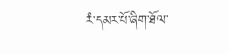རཾ་དམར་པོ་ཞིག་ཐོལ་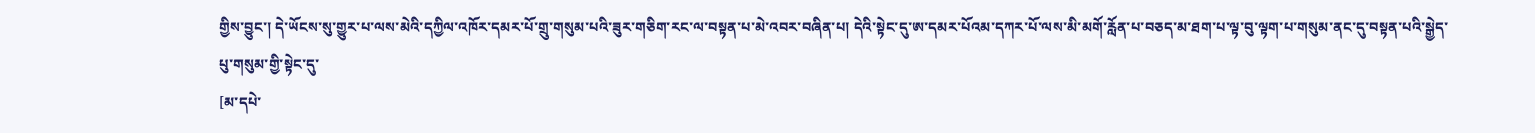གྱིས་བྱུང་། དེ་ཡོངས་སུ་གྱུར་པ་ལས་མེའི་དཀྱིལ་འཁོར་དམར་པོ་གྲུ་གསུམ་པའི་ཟུར་གཅིག་རང་ལ་བསྟན་པ་མེ་འབར་བཞིན་པ། དེའི་སྟེང་དུ་ཨ་དམར་པོའམ་དཀར་པོ་ལས་མི་མགོ་རློན་པ་བཅད་མ་ཐག་པ་ལྟ་བུ་ལྟག་པ་གསུམ་ནང་དུ་བསྟན་པའི་སྒྱེད་པུ་གསུམ་གྱི་སྟེང་དུ་
[མ་དཔེ་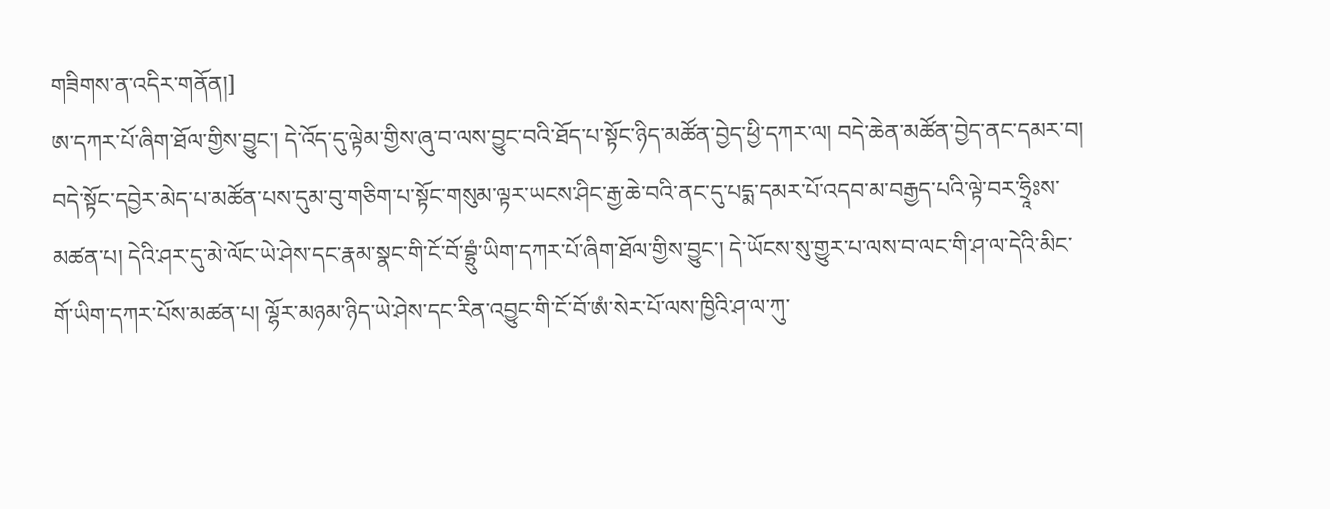གཟིགས་ན་འདིར་གནོན།]
ཨ་དཀར་པོ་ཞིག་ཐོལ་གྱིས་བྱུང་། དེ་འོད་དུ་ལྟེམ་གྱིས་ཞུ་བ་ལས་བྱུང་བའི་ཐོད་པ་སྟོང་ཉིད་མཚོན་བྱེད་ཕྱི་དཀར་ལ། བདེ་ཆེན་མཚོན་བྱེད་ནང་དམར་བ། བདེ་སྟོང་དབྱེར་མེད་པ་མཚོན་པས་དུམ་བུ་གཅིག་པ་སྟོང་གསུམ་ལྟར་ཡངས་ཤིང་རྒྱ་ཆེ་བའི་ནང་དུ་པདྨ་དམར་པོ་འདབ་མ་བརྒྱད་པའི་ལྟེ་བར་ཧྲཱིཿས་མཚན་པ། དེའི་ཤར་དུ་མེ་ལོང་ཡེ་ཤེས་དང་རྣམ་སྣང་གི་ངོ་བོ་བྷྲུཾ་ཡིག་དཀར་པོ་ཞིག་ཐོལ་གྱིས་བྱུང་། དེ་ཡོངས་སུ་གྱུར་པ་ལས་བ་ལང་གི་ཤ་ལ་དེའི་མིང་གོ་ཡིག་དཀར་པོས་མཚན་པ། ལྷོར་མཉམ་ཉིད་ཡེ་ཤེས་དང་རིན་འབྱུང་གི་ངོ་བོ་ཨཾ་སེར་པོ་ལས་ཁྱིའི་ཤ་ལ་ཀུ་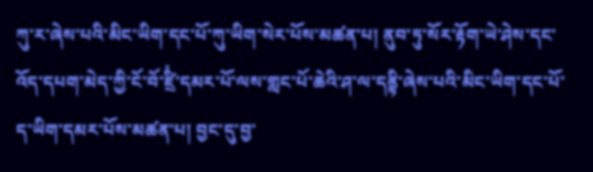ཀུ་ར་ཞེས་པའི་མིང་ཡིག་དང་པོ་ཀུ་ཡིག་སེར་པོས་མཚན་པ། ནུབ་ཏུ་སོར་རྟོག་ཡེ་ཤེས་དང་འོད་དཔག་མེད་ཀྱི་ངོ་བོ་ཛྲིཾ་དམར་པོ་ལས་གླང་པོ་ཆེའི་ཤ་ལ་དནྟི་ཞེས་པའི་མིང་ཡིག་དང་པོ་ད་ཡིག་དམར་པོས་མཚན་པ། བྱང་དུ་བྱ་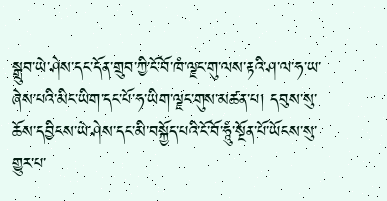སྒྲུབ་ཡེ་ཤེས་དང་དོན་གྲུབ་ཀྱི་ངོ་བོ་ཁཾ་ལྗང་གུ་ལས་རྟའི་ཤ་ལ་ཧ་ཡ་ཞེས་པའི་མིང་ཡིག་དང་པོ་ཧ་ཡིག་ལྗང་གུས་མཚན་པ། དབུས་སུ་ཆོས་དབྱིངས་ཡེ་ཤེས་དང་མི་བསྐྱོད་པའི་ངོ་བོ་ཧཱུཾ་སྔོན་པོ་ཡོངས་སུ་གྱུར་པ་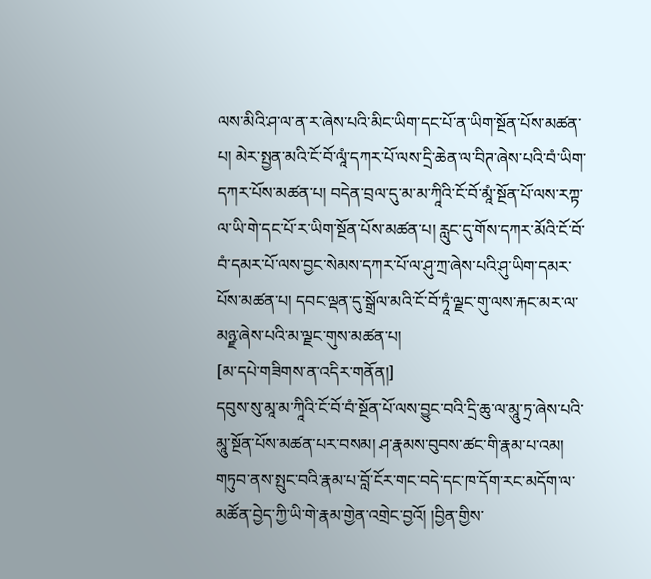ལས་མིའི་ཤ་ལ་ན་ར་ཞེས་པའི་མིང་ཡིག་དང་པོ་ན་ཡིག་སྔོན་པོས་མཚན་པ། མེར་སྤྱན་མའི་ངོ་བོ་ལཱཾ་དཀར་པོ་ལས་དྲི་ཆེན་ལ་བིཊ་ཞེས་པའི་བཾ་ཡིག་དཀར་པོས་མཚན་པ། བདེན་བྲལ་དུ་མ་མ་ཀཱིའི་ངོ་བོ་མཱཾ་སྔོན་པོ་ལས་རཀྟ་ལ་ཡི་གེ་དང་པོ་ར་ཡིག་སྔོན་པོས་མཚན་པ། རླུང་དུ་གོས་དཀར་མོའི་ངོ་བོ་བཾ་དམར་པོ་ལས་བྱང་སེམས་དཀར་པོ་ལ་ཤུ་ཀྲ་ཞེས་པའི་ཤུ་ཡིག་དམར་པོས་མཚན་པ། དབང་ལྡན་དུ་སྒྲོལ་མའི་ངོ་བོ་ཏཱཾ་ལྗང་གུ་ལས་རྐང་མར་ལ་མཉྫ་ཞེས་པའི་མ་ལྗང་གུས་མཚན་པ།
[མ་དཔེ་གཟིགས་ན་འདིར་གནོན།]
དབུས་སུ་མཱ་མ་ཀཱིའི་ངོ་བོ་བཾ་སྔོན་པོ་ལས་བྱུང་བའི་དྲི་ཆུ་ལ་མཱུ་ཏྲ་ཞེས་པའི་མཱུ་སྔོན་པོས་མཚན་པར་བསམ། ཤ་རྣམས་བུབས་ཚང་གི་རྣམ་པ་འམ། གཏུབ་ནས་སྤུང་བའི་རྣམ་པ་བློ་ངོར་གང་བདེ་དང་ཁ་དོག་རང་མདོག་ལ་མཚོན་བྱེད་ཀྱི་ཡི་གེ་རྣམ་གྱེན་འགྲེང་བྱའོ། །བྱིན་གྱིས་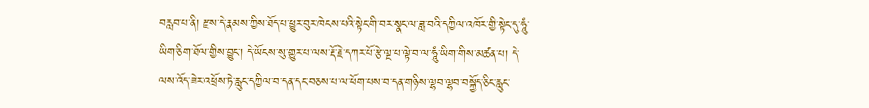བརླབ་པ་ནི། རྫས་དེ་རྣམས་ཀྱིས་ཐོད་པ་ཕྱུར་བུར་ཁེངས་པའི་སྟེང་གི་བར་སྣང་ལ་ཟླ་བའི་དཀྱིལ་འཁོར་གྱི་སྟེང་དུ་ཧཱུཾ་ཡིག་ཅིག་ཐོལ་གྱིས་བྱུང་། དེ་ཡོངས་སུ་གྱུར་པ་ལས་རྡོ་རྗེ་དཀར་པོ་རྩེ་ལྔ་པ་ལྟེ་བ་ལ་ཧཱུཾ་ཡིག་གིས་མཚན་པ། དེ་ལས་འོད་ཟེར་འཕྲོས་ཏེ་རླུང་དཀྱིལ་བ་དན་དང་བཅས་པ་ལ་ཕོག་པས་བ་དན་གཉིས་ལྷབ་ལྷབ་བསྐྱོད་ཅིང་རླུང་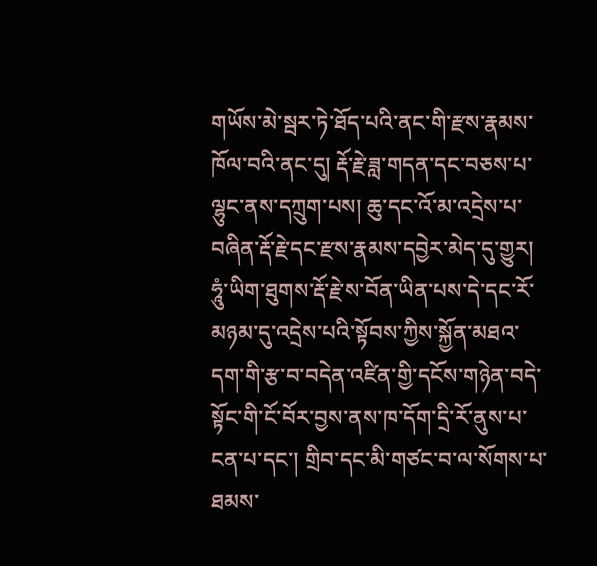གཡོས་མེ་སྦར་ཏེ་ཐོད་པའི་ནང་གི་རྫས་རྣམས་ཁོལ་བའི་ནང་དུ། རྡོ་རྗེ་ཟླ་གདན་དང་བཅས་པ་ལྷུང་ནས་དཀྲུག་པས། ཆུ་དང་འོ་མ་འདྲེས་པ་བཞིན་རྡོ་རྗེ་དང་རྫས་རྣམས་དབྱེར་མེད་དུ་གྱུར། ཧཱུཾ་ཡིག་ཐུགས་རྡོ་རྗེ་ས་བོན་ཡིན་པས་དེ་དང་རོ་མཉམ་དུ་འདྲེས་པའི་སྟོབས་ཀྱིས་སྐྱོན་མཐའ་དག་གི་རྩ་བ་བདེན་འཛིན་གྱི་དངོས་གཉེན་བདེ་སྟོང་གི་ངོ་བོར་བྱས་ནས་ཁ་དོག་དྲི་རོ་ནུས་པ་ངན་པ་དང་། གྲིབ་དང་མི་གཙང་བ་ལ་སོགས་པ་ཐམས་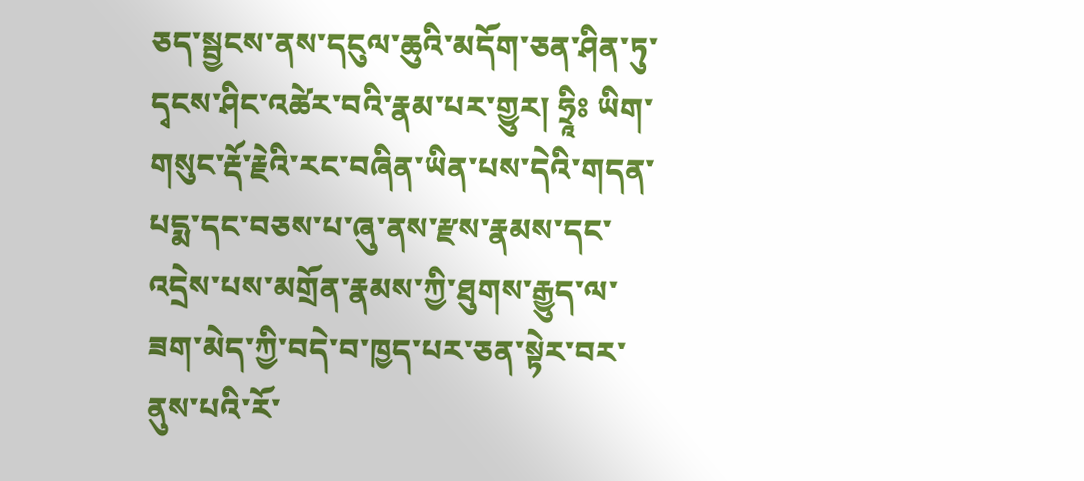ཅད་སྦྱངས་ནས་དངུལ་ཆུའི་མདོག་ཅན་ཤིན་ཏུ་དྭངས་ཤིང་འཚེར་བའི་རྣམ་པར་གྱུར། ཧྲཱིཿ ཡིག་གསུང་རྡོ་རྗེའི་རང་བཞིན་ཡིན་པས་དེའི་གདན་པདྨ་དང་བཅས་པ་ཞུ་ནས་རྫས་རྣམས་དང་འདྲེས་པས་མགྲོན་རྣམས་ཀྱི་ཐུགས་རྒྱུད་ལ་ཟག་མེད་ཀྱི་བདེ་བ་ཁྱད་པར་ཅན་སྟེར་བར་ནུས་པའི་རོ་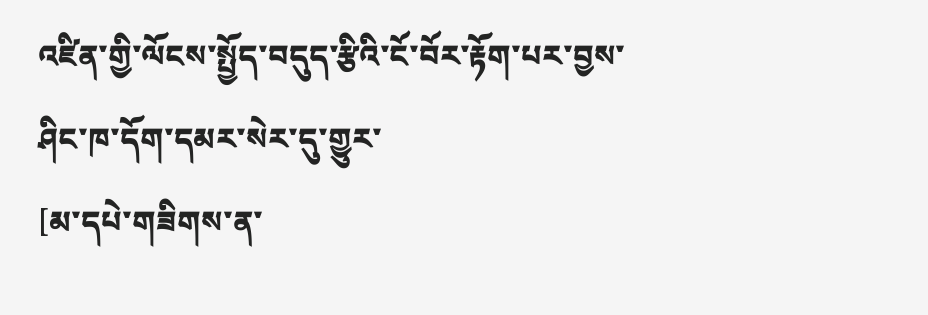འཛིན་གྱི་ལོངས་སྤྱོད་བདུད་རྩིའི་ངོ་བོར་རྟོག་པར་བྱས་ཤིང་ཁ་དོག་དམར་སེར་དུ་གྱུར་
[མ་དཔེ་གཟིགས་ན་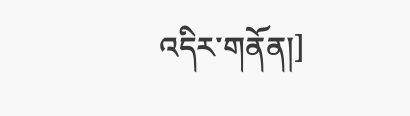འདིར་གནོན།]